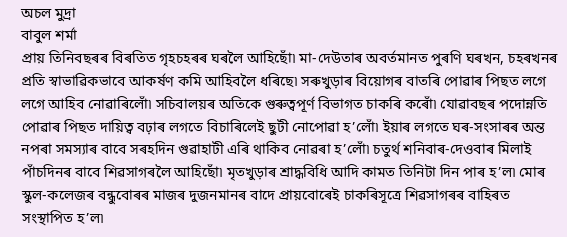অচল মুদ্ৰা
বাবুল শৰ্মা
প্ৰায় তিনিবছৰৰ বিৰতিত গৃহচহৰৰ ঘৰলৈ আহিছোঁ৷ মা-দেউতাৰ অবৰ্তমানত পুৰণি ঘৰখন, চহৰখনৰ প্ৰতি স্বাভাৱিকভাবে আকৰ্ষণ কমি আহিবলৈ ধৰিছে৷ সৰুখুড়াৰ বিয়োগৰ বাতৰি পোৱাৰ পিছত লগে লগে আহিব নোৱাৰিলোঁ৷ সচিবালয়ৰ অতিকে গুৰুত্বপূৰ্ণ বিভাগত চাকৰি কৰোঁ৷ যোৱাবছৰ পদোন্নতি পোৱাৰ পিছত দায়িত্ব বঢ়াৰ লগতে বিচাৰিলেই ছুটী নোপোৱা হ’লোঁ৷ ইয়াৰ লগতে ঘৰ-সংসাৰৰ অন্ত নপৰা সমস্যাৰ বাবে সৰহদিন গুৱাহাটী এৰি থাকিব নোৱৰা হ’লোঁ৷ চতুৰ্থ শনিবাৰ-দেওবাৰ মিলাই পাঁচদিনৰ বাবে শিৱসাগৰলৈ আহিছোঁ৷ মৃতখুড়াৰ শ্ৰাদ্ধবিধি আদি কামত তিনিটা দিন পাৰ হ’ল৷ মোৰ স্কুল-কলেজৰ বন্ধুবোৰৰ মাজৰ দুজনমানৰ বাদে প্ৰায়বোৰেই চাকৰিসূত্ৰে শিৱসাগৰৰ বাহিৰত সংস্থাপিত হ’ল৷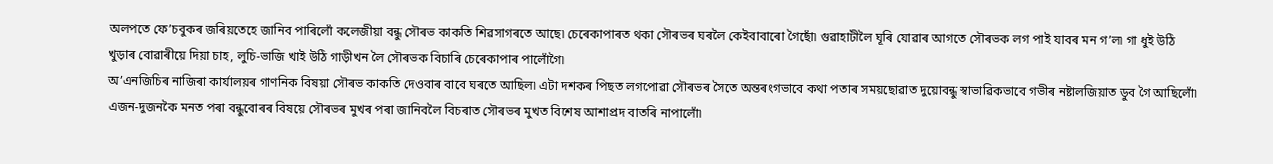অলপতে ফে’চবুকৰ জৰিয়তেহে জানিব পাৰিলোঁ কলেজীয়া বন্ধু সৌৰভ কাকতি শিৱসাগৰতে আছে৷ চেৰেকাপাৰত থকা সৌৰভৰ ঘৰলৈ কেইবাবাৰো গৈছোঁ৷ গুৱাহাটীলৈ ঘূৰি যোৱাৰ আগতে সৌৰভক লগ পাই যাবৰ মন গ’ল৷ গা ধুই উঠি খুড়াৰ বোৱাৰীয়ে দিয়া চাহ, লুচি-ভাজি খাই উঠি গাড়ীখন লৈ সৌৰভক বিচাৰি চেৰেকাপাৰ পালোঁগৈ৷
অ’এনজিচিৰ নাজিৰা কাৰ্যালয়ৰ গাণনিক বিষয়া সৌৰভ কাকতি দেওবাৰ বাবে ঘৰতে আছিল৷ এটা দশকৰ পিছত লগপোৱা সৌৰভৰ সৈতে অন্তৰংগভাবে কথা পতাৰ সময়ছোৱাত দুয়োবন্ধু স্বাভাৱিকভাবে গভীৰ নষ্টালজিয়াত ডুব গৈ আছিলোঁ৷ এজন-দুজনকৈ মনত পৰা বন্ধুবোৰৰ বিষয়ে সৌৰভৰ মুখৰ পৰা জানিবলৈ বিচৰাত সৌৰভৰ মুখত বিশেষ আশাপ্ৰদ বাতৰি নাপালোঁ৷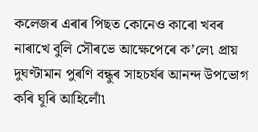কলেজৰ এৰাৰ পিছত কোনেও কাৰো খবৰ নাৰাখে বুলি সৌৰভে আক্ষেপেৰে ক’লে৷ প্ৰায় দুঘণ্টামান পুৰণি বন্ধুৰ সাহচৰ্যৰ আনন্দ উপভোগ কৰি ঘূৰি আহিলোঁ৷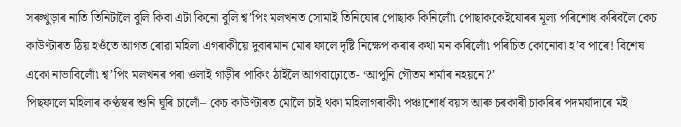সৰুখুড়াৰ নাতি তিনিটালৈ বুলি কিবা এটা কিনো বুলি শ্ব’পিং মলখনত সোমাই তিনিযোৰ পোছাক কিনিলোঁ৷ পোছাককেইযোৰৰ মূল্য পৰিশোধ কৰিবলৈ কেচ কাউণ্টাৰত ঠিয় হওঁতে আগত ৰোৱা মহিলা এগৰাকীয়ে দুবাৰমান মোৰ ফালে দৃষ্টি নিক্ষেপ কৰাৰ কথা মন কৰিলোঁ৷ পৰিচিত কোনোবা হ’ব পাৰে! বিশেষ একো নাভাবিলোঁ৷ শ্ব’পিং মলখনৰ পৰা ওলাই গাড়ীৰ পাকিং ঠাইলৈ আগবাঢ়োতে- ‘আপুনি গৌতম শৰ্মাৰ নহয়নে?’
পিছফালে মহিলাৰ কণ্ঠস্বৰ শুনি ঘূৰি চালোঁ– কেচ কাউণ্টাৰত মোলৈ চাই থকা মহিলাগৰাকী৷ পঞ্চাশোৰ্ধ বয়স আৰু চৰকাৰী চাকৰিৰ পদমৰ্যাদাৰে মই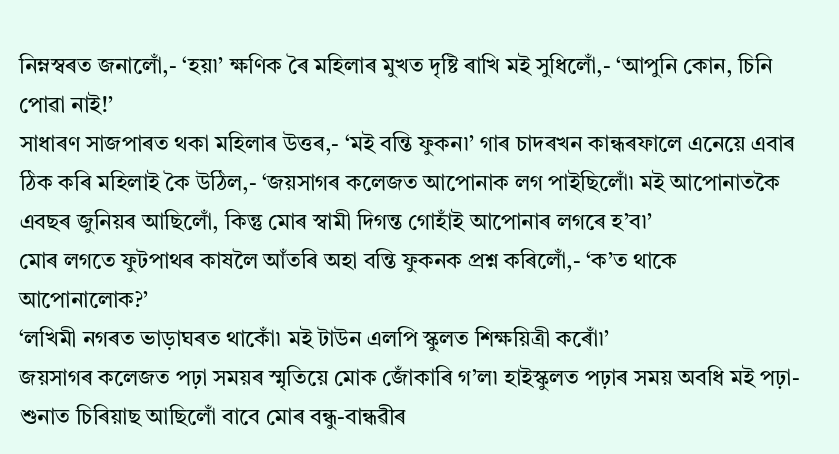নিম্নস্বৰত জনালোঁ,- ‘হয়৷’ ক্ষণিক ৰৈ মহিলাৰ মুখত দৃষ্টি ৰাখি মই সুধিলোঁ,- ‘আপুনি কোন, চিনি পোৱা নাই!’
সাধাৰণ সাজপাৰত থকা মহিলাৰ উত্তৰ,- ‘মই বন্তি ফুকন৷’ গাৰ চাদৰখন কান্ধৰফালে এনেয়ে এবাৰ ঠিক কৰি মহিলাই কৈ উঠিল,- ‘জয়সাগৰ কলেজত আপোনাক লগ পাইছিলোঁ৷ মই আপোনাতকৈ এবছৰ জুনিয়ৰ আছিলোঁ, কিন্তু মোৰ স্বামী দিগন্ত গোহাঁই আপোনাৰ লগৰে হ’ব৷’
মোৰ লগতে ফুটপাথৰ কাষলৈ আঁতৰি অহা বন্তি ফুকনক প্ৰশ্ন কৰিলোঁ,- ‘ক’ত থাকে আপোনালোক?’
‘লখিমী নগৰত ভাড়াঘৰত থাকোঁ৷ মই টাউন এলপি স্কুলত শিক্ষয়িত্ৰী কৰোঁ৷’
জয়সাগৰ কলেজত পঢ়া সময়ৰ স্মৃতিয়ে মোক জোঁকাৰি গ’ল৷ হাইস্কুলত পঢ়াৰ সময় অবধি মই পঢ়া-শুনাত চিৰিয়াছ আছিলোঁ বাবে মোৰ বন্ধু-বান্ধৱীৰ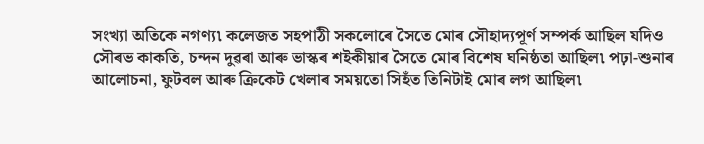সংখ্যা অতিকে নগণ্য৷ কলেজত সহপাঠী সকলোৰে সৈতে মোৰ সৌহাদ্যপূৰ্ণ সম্পৰ্ক আছিল যদিও সৌৰভ কাকতি, চন্দন দুৱৰা আৰু ভাস্কৰ শইকীয়াৰ সৈতে মোৰ বিশেষ ঘনিষ্ঠতা আছিল৷ পঢ়া-শুনাৰ আলোচনা, ফুটবল আৰু ক্ৰিকেট খেলাৰ সময়তো সিহঁত তিনিটাই মোৰ লগ আছিল৷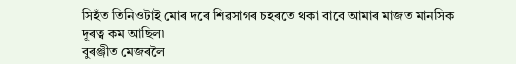সিহঁত তিনিওটাই মোৰ দৰে শিৱসাগৰ চহৰতে থকা বাবে আমাৰ মাজত মানসিক দূৰত্ব কম আছিল৷
বুৰঞ্জীত মেজৰলৈ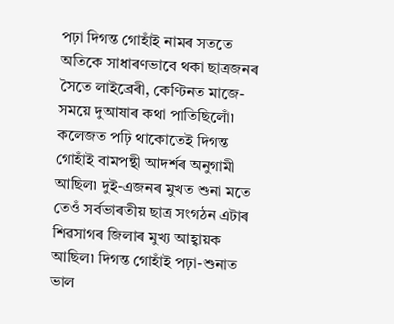পঢ়া দিগন্ত গোহাঁই নামৰ সততে অতিকে সাধাৰণভাবে থকা ছাত্ৰজনৰ সৈতে লাইব্ৰেৰী, কেণ্টিনত মাজে-সময়ে দুআষাৰ কথা পাতিছিলোঁ৷ কলেজত পঢ়ি থাকোতেই দিগন্ত গোহাঁই বামপন্থী আদৰ্শৰ অনুগামী আছিল৷ দুই-এজনৰ মুখত শুনা মতে তেওঁ সৰ্বভাৰতীয় ছাত্ৰ সংগঠন এটাৰ শিৱসাগৰ জিলাৰ মুখ্য আহ্বায়ক আছিল৷ দিগন্ত গোহাঁই পঢ়া-শুনাত ভাল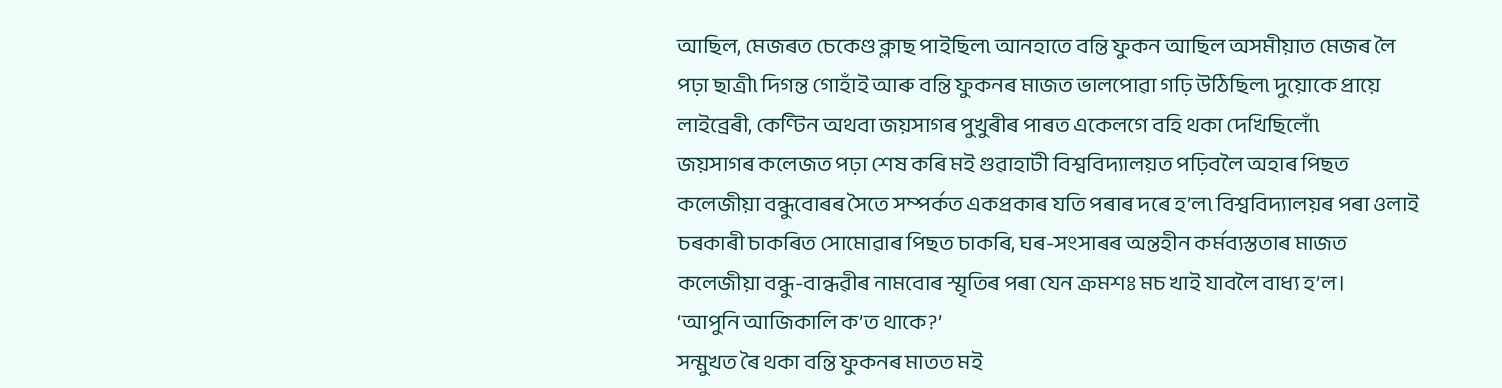আছিল, মেজৰত চেকেণ্ড ক্লাছ পাইছিল৷ আনহাতে বন্তি ফুকন আছিল অসমীয়াত মেজৰ লৈ পঢ়া ছাত্ৰী৷ দিগন্ত গোহাঁই আৰু বন্তি ফুকনৰ মাজত ভালপোৱা গঢ়ি উঠিছিল৷ দুয়োকে প্ৰায়ে লাইব্ৰেৰী, কেণ্টিন অথবা জয়সাগৰ পুখুৰীৰ পাৰত একেলগে বহি থকা দেখিছিলোঁ৷
জয়সাগৰ কলেজত পঢ়া শেষ কৰি মই গুৱাহাটী বিশ্ববিদ্যালয়ত পঢ়িবলৈ অহাৰ পিছত কলেজীয়া বন্ধুবোৰৰ সৈতে সম্পৰ্কত একপ্ৰকাৰ যতি পৰাৰ দৰে হ’ল৷ বিশ্ববিদ্যালয়ৰ পৰা ওলাই চৰকাৰী চাকৰিত সোমোৱাৰ পিছত চাকৰি, ঘৰ-সংসাৰৰ অন্তহীন কৰ্মব্যস্ততাৰ মাজত কলেজীয়া বন্ধু-বান্ধৱীৰ নামবোৰ স্মৃতিৰ পৰা যেন ক্ৰমশঃ মচ খাই যাবলৈ বাধ্য হ’ল।
‘আপুনি আজিকালি ক’ত থাকে?’
সন্মুখত ৰৈ থকা বন্তি ফুকনৰ মাতত মই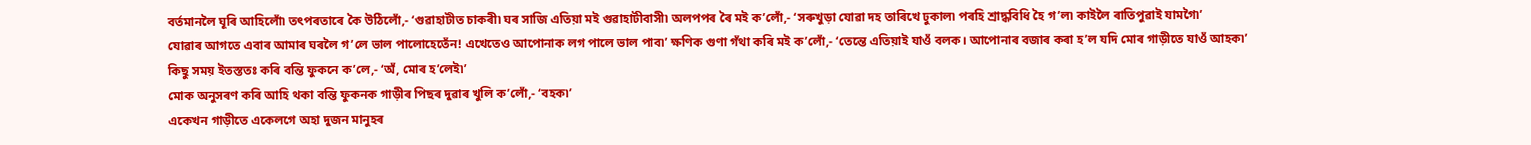বৰ্তমানলৈ ঘূৰি আহিলোঁ৷ তৎপৰতাৰে কৈ উঠিলোঁ,- ‘গুৱাহাটীত চাকৰী৷ ঘৰ সাজি এতিয়া মই গুৱাহাটীবাসী৷ অলপপৰ ৰৈ মই ক’লোঁ,- ‘সৰুখুড়া যোৱা দহ তাৰিখে ঢুকাল৷ পৰহি শ্ৰাদ্ধবিধি হৈ গ’ল৷ কাইলৈ ৰাতিপুৱাই যামগৈ৷’
যোৱাৰ আগতে এবাৰ আমাৰ ঘৰলৈ গ’লে ভাল পালোহেতেঁন! এখেতেও আপোনাক লগ পালে ভাল পাব৷’ ক্ষণিক গুণা গঁথা কৰি মই ক’লোঁ,- ‘তেন্তে এতিয়াই যাওঁ বলক। আপোনাৰ বজাৰ কৰা হ’ল যদি মোৰ গাড়ীতে যাওঁ আহক৷’
কিছু সময় ইতস্ততঃ কৰি বন্তি ফুকনে ক’লে,- ‘অঁ, মোৰ হ’লেই৷’
মোক অনুসৰণ কৰি আহি থকা বন্তি ফুকনক গাড়ীৰ পিছৰ দুৱাৰ খুলি ক’লোঁ,- ‘বহক৷’
একেখন গাড়ীতে একেলগে অহা দুজন মানুহৰ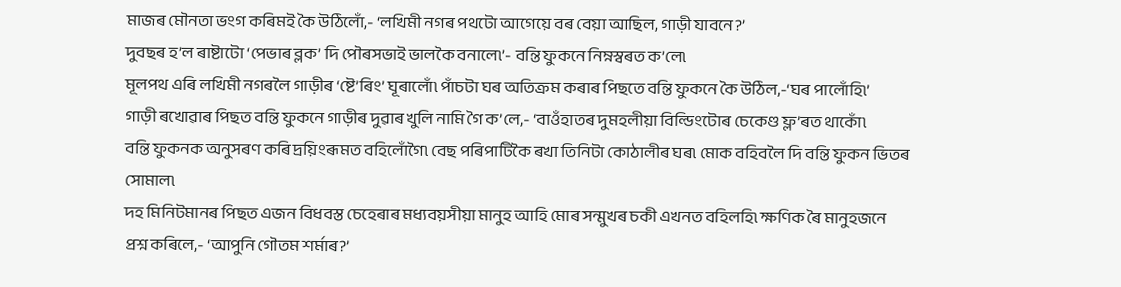মাজৰ মৌনতা ভংগ কৰিমই কৈ উঠিলোঁ,- ‘লখিমী নগৰ পথটো আগেয়ে বৰ বেয়া আছিল, গাড়ী যাবনে?’
দুবছৰ হ’ল ৰাষ্টাটো ‘পেভাৰ ব্লক’ দি পৌৰসভাই ভালকৈ বনালে৷’- বন্তি ফুকনে নিম্নস্বৰত ক’লে৷
মূলপথ এৰি লখিমী নগৰলৈ গাড়ীৰ ‘ষ্টে’ৰিং’ ঘূৰালোঁ৷ পাঁচটা ঘৰ অতিক্ৰম কৰাৰ পিছতে বন্তি ফুকনে কৈ উঠিল,-‘ঘৰ পালোঁহি৷’
গাড়ী ৰখোৱাৰ পিছত বন্তি ফুকনে গাড়ীৰ দুৱাৰ খুলি নামি গৈ ক’লে,- ‘বাওঁহাতৰ দুমহলীয়া বিল্ডিংটোৰ চেকেণ্ড ফ্ল’ৰত থাকোঁ৷
বন্তি ফুকনক অনুসৰণ কৰি দ্ৰয়িংৰূমত বহিলোঁগৈ৷ বেছ পৰিপাটিকৈ ৰখা তিনিটা কোঠালীৰ ঘৰ৷ মোক বহিবলৈ দি বন্তি ফুকন ভিতৰ সোমাল৷
দহ মিনিটমানৰ পিছত এজন বিধবস্ত চেহেৰাৰ মধ্যবয়সীয়া মানুহ আহি মোৰ সন্মুখৰ চকী এখনত বহিলহি৷ ক্ষণিক ৰৈ মানুহজনে প্ৰশ্ন কৰিলে,- ‘আপুনি গৌতম শৰ্মাৰ?’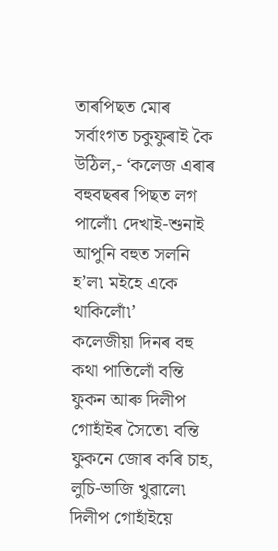তাৰপিছত মোৰ সৰ্বাংগত চকুফুৰাই কৈ উঠিল,- ‘কলেজ এৰাৰ বহুবছৰৰ পিছত লগ পালোঁ৷ দেখাই-শুনাই আপুনি বহুত সলনি হ’ল৷ মইহে একে থাকিলোঁ৷’
কলেজীয়া দিনৰ বহু কথা পাতিলোঁ বন্তি ফুকন আৰু দিলীপ গোহাঁইৰ সৈতে৷ বন্তি ফুকনে জোৰ কৰি চাহ, লুচি-ভাজি খুৱালে৷ দিলীপ গোহাঁইয়ে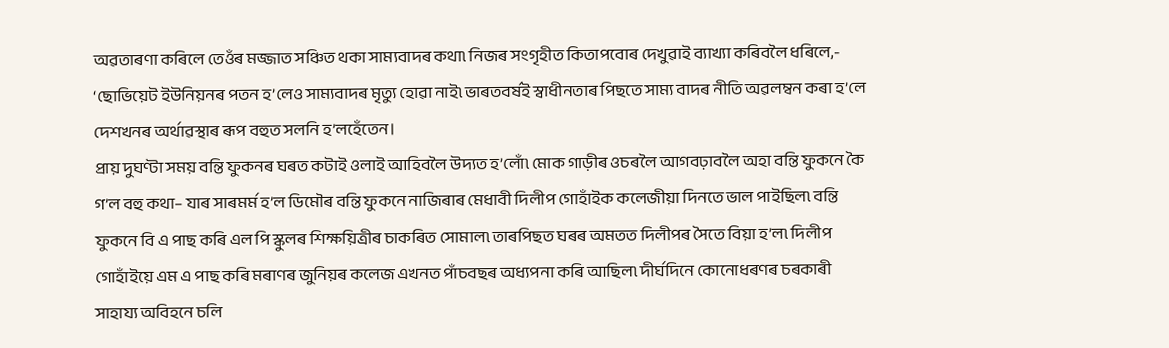অৱতাৰণা কৰিলে তেওঁৰ মজ্জাত সঞ্চিত থকা সাম্যবাদৰ কথা৷ নিজৰ সংগৃহীত কিতাপবোৰ দেখুৱাই ব্যাখ্যা কৰিবলৈ ধৰিলে,- ‘ছোভিয়েট ইউনিয়নৰ পতন হ’লেও সাম্যবাদৰ মৃত্যু হোৱা নাই৷ ভাৰতবৰ্ষই স্বাধীনতাৰ পিছতে সাম্য বাদৰ নীতি অৱলম্বন কৰা হ’লে দেশখনৰ অৰ্থাৱস্থাৰ ৰূপ বহুত সলনি হ’লহেঁতেন।
প্ৰায় দুঘণ্টা সময় বন্তি ফুকনৰ ঘৰত কটাই ওলাই আহিবলৈ উদ্যত হ’লোঁ৷ মোক গাড়ীৰ ওচৰলৈ আগবঢ়াবলৈ অহা বন্তি ফুকনে কৈ গ’ল বহু কথা– যাৰ সাৰমৰ্ম হ’ল ডিমৌৰ বন্তি ফুকনে নাজিৰাৰ মেধাবী দিলীপ গোহাঁইক কলেজীয়া দিনতে ভাল পাইছিল৷ বন্তি ফুকনে বি এ পাছ কৰি এল পি স্কুলৰ শিক্ষয়িত্ৰীৰ চাকৰিত সোমাল৷ তাৰপিছত ঘৰৰ অমতত দিলীপৰ সৈতে বিয়া হ’ল৷ দিলীপ গোহাঁইয়ে এম এ পাছ কৰি মৰাণৰ জুনিয়ৰ কলেজ এখনত পাঁচবছৰ অধ্যপনা কৰি আছিল৷ দীৰ্ঘদিনে কোনোধৰণৰ চৰকাৰী সাহায্য অবিহনে চলি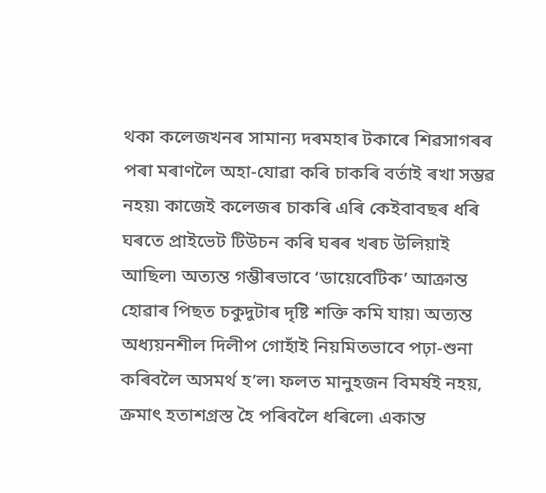থকা কলেজখনৰ সামান্য দৰমহাৰ টকাৰে শিৱসাগৰৰ পৰা মৰাণলৈ অহা-যোৱা কৰি চাকৰি বৰ্তাই ৰখা সম্ভৱ নহয়৷ কাজেই কলেজৰ চাকৰি এৰি কেইবাবছৰ ধৰি ঘৰতে প্ৰাইভেট টিউচন কৰি ঘৰৰ খৰচ উলিয়াই আছিল৷ অত্যন্ত গম্ভীৰভাবে ‘ডায়েবেটিক’ আক্ৰান্ত হোৱাৰ পিছত চকুদুটাৰ দৃষ্টি শক্তি কমি যায়৷ অত্যন্ত অধ্যয়নশীল দিলীপ গোহাঁই নিয়মিতভাবে পঢ়া-শুনা কৰিবলৈ অসমৰ্থ হ’ল৷ ফলত মানুহজন বিমৰ্ষই নহয়, ক্ৰমাৎ হতাশগ্ৰস্ত হৈ পৰিবলৈ ধৰিলে৷ একান্ত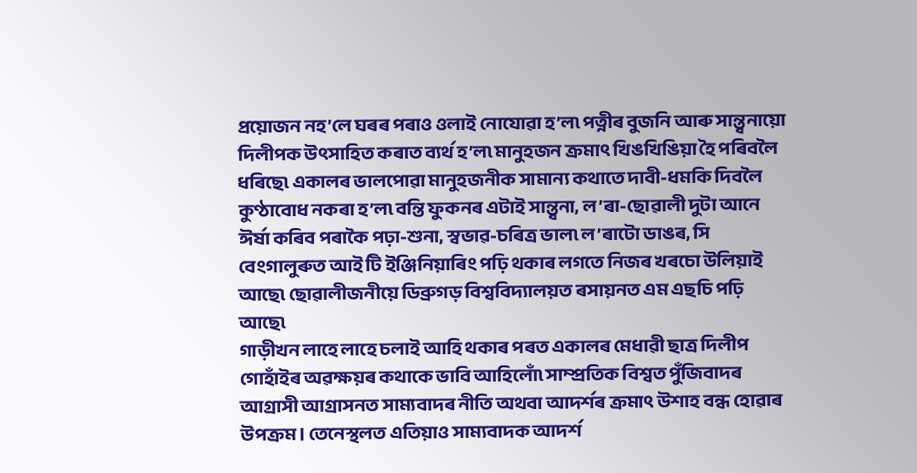প্ৰয়োজন নহ’লে ঘৰৰ পৰাও ওলাই নোযোৱা হ’ল৷ পত্নীৰ বুজনি আৰু সান্ত্বনায়ো দিলীপক উৎসাহিত কৰাত ব্যৰ্থ হ’ল৷ মানুহজন ক্ৰমাৎ খিঙখিঙিয়া হৈ পৰিবলৈ ধৰিছে৷ একালৰ ভালপোৱা মানুহজনীক সামান্য কথাতে দাবী-ধমকি দিবলৈ কুণ্ঠাবোধ নকৰা হ’ল৷ বন্তি ফুকনৰ এটাই সান্ত্বনা, ল’ৰা-ছোৱালী দুটা আনে ঈৰ্ষা কৰিব পৰাকৈ পঢ়া-শুনা, স্বভাৱ-চৰিত্ৰ ভাল৷ ল’ৰাটো ডাঙৰ, সি বেংগালুৰুত আই টি ইঞ্জিনিয়াৰিং পঢ়ি থকাৰ লগতে নিজৰ খৰচো উলিয়াই আছে৷ ছোৱালীজনীয়ে ডিব্ৰুগড় বিশ্ববিদ্যালয়ত ৰসায়নত এম এছচি পঢ়ি আছে৷
গাড়ীখন লাহে লাহে চলাই আহি থকাৰ পৰত একালৰ মেধাৱী ছাত্ৰ দিলীপ গোহাঁইৰ অৱক্ষয়ৰ কথাকে ভাবি আহিলোঁ৷ সাম্প্ৰতিক বিশ্বত পুঁজিবাদৰ আগ্ৰাসী আগ্ৰাসনত সাম্যবাদৰ নীতি অথবা আদৰ্শৰ ক্ৰমাৎ উশাহ বন্ধ হোৱাৰ উপক্ৰম। তেনেস্থলত এতিয়াও সাম্যবাদক আদৰ্শ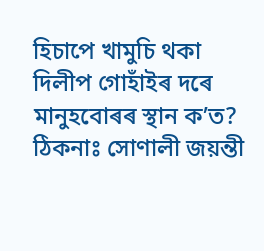হিচাপে খামুচি থকা দিলীপ গোহাঁইৰ দৰে মানুহবোৰৰ স্থান ক’ত?
ঠিকনাঃ সোণালী জয়ন্তী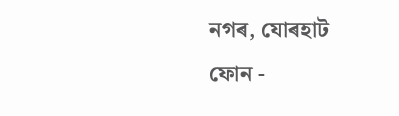নগৰ, যোৰহাট
ফোন -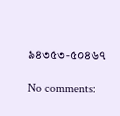৯৪৩৫৩-৫০৪৬৭

No comments: